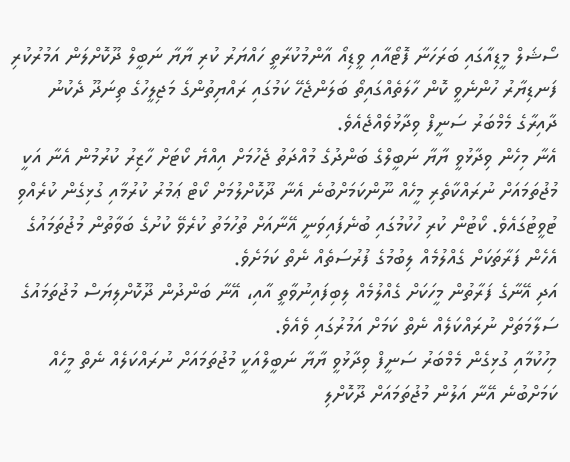ސޯޝަލް މީޑިއާގައި ބަރަހަނާ ފޮޓޯއާއި ވީޑިއޯ އާންމުކުރާތީ ހައްޔަރު ކުރި ޔާޔާ ނަބީލް ދޫކޮށްލަން އަމުރުކުރި ފަނޑިޔާރު ހުންނެވީ ކޮން ހާލަތެއްގައިތޯ ބަލަންޖެހޭ ކަމުގައި ރައްޔިތުންގެ މަޖިލީހުގެ ތިނަދޫ ދެކުނު ދާއިރާގެ މެމްބަރު ސަނީފް ވިދާޅުވެއްޖެއެވެ.
އެނާ މިހެން ވިދާޅުވީ ޔާޔާ ނަބީލްގެ ބަންދުގެ މުއްދަތު ޖެހުމަށް އިއްޔެ ކޯޓަށް ހާޒިރު ކުރުމުން އެނާ އަކީ މުޖުތަމައަށް ނުރައްކާތެރި މީހެއް ނޫންކަމަށްބުނެ އެނާ ދޫކޮށްލުމަށް ކޯޓް ޢަމުރު ކުރުމާއި ގުޅިގެން ކުރެއްވި ޓުވީޓުގައެވެ. ކޯޓުން ކުރި ހުކުމުގައި ބުނެފައިވަނީ އޭނާއަށް ތުހުމަތު ކުރެވޭ ކުށުގެ ބަވާތުން މުޖުތަމައުގެ އެހެން ފަރާތަކަށް ގެއްލުމެއް ލިބުމުގެ ފުރުސަތެއް ނެތް ކަމަށެވެ.
އަދި އޭނާގެ ފަރާތުން މީހަކަށް ގެއްލުމެއް ލިބިފައިނުވާތީ އާއި، އޭނާ ބަންދުން ދޫކޮށްލިޔަސް މުޖުތަމައުގެ ސަލާމަތަށް ނުރައްކަލެއް ނެތް ކަމަށް އަމުރުގައި ވެއެވެ.
މިހުކުމާއި ގުޅިގެން މެމްބަރު ސަނީފް ވިދާޅުވީ ޔާޔާ ނަބީލްއަކީ މުޖުތަމައަށް ނުރައްކަލެއް ނެތް މީހެއް ކަމަށްބުނެ އޭނާ އަލުން މުޖުތަމައަށް ދޫކޮށްލި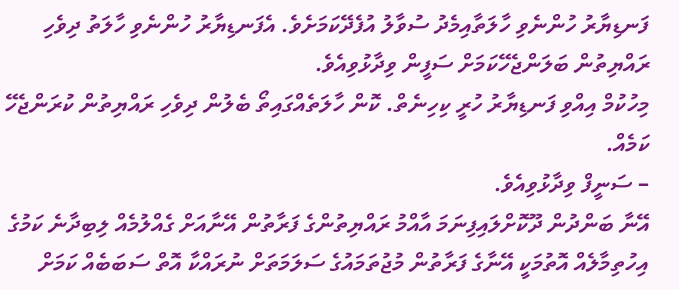ފަނޑިޔާރު ހުންނެވި ހާލަތާއިމެދު ސުވާލު އުފެދޭކަމަށެވެ. އެފަނޑިޔާރު ހުންނެވި ހާލަތު ދިވެހި ރައްޔިތުން ބަލަންޖެހޭކަމަށް ސަފީން ވިދާޅުވިއެވެ.
މިހުކުމް އިއްވި ފަނޑިޔާރު ހުރީ ކިހިނެތް. ކޮން ހާލަތެއްގައިތޯ ބެލުން ދިވެހި ރައްޔިތުން ކުރަންޖެހޭ ކަމެއް.
– ސަނީފް ވިދާޅުވިއެވެ.
އޭނާ ބަންދުން ދޫކޮށްލައިފިނަމަ އާއްމު ރައްޔިތުންގެ ފަރާތުން އޭނާއަށް ގެއްލުމެއް ލިބިދާނެ ކަމުގެ އިހުތިމާލެއް އޮތުމަކީ އޭނާގެ ފަރާތުން މުޖުތަމައުގެ ސަލަމަތަށް ނުރައްކާ އޮތް ސަބަބެއް ކަމަށް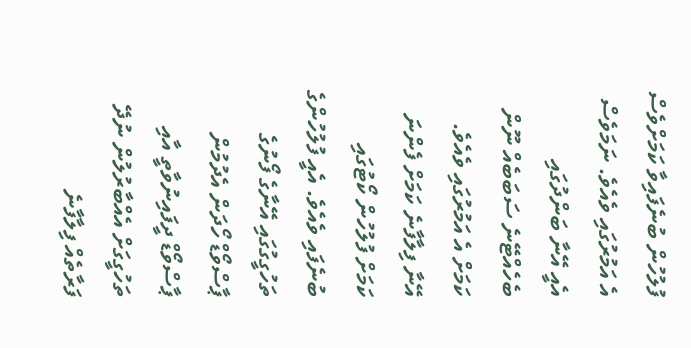ފުލުހުން ބުނެފައިވާ ކަމަށްވެސް އެ އަމުރުގައި ވެއެވެ. ނަމަވެސް އެއީ އޭނާ ބަންދުގައި ބެހެއްޓޭނެ ސަބަބެއް ނޫން ކަމަށް އެ އަމުރުގައި ވެއެވެ.
އޭނާ ފިލާފާނެ ކަމަށް ފެންނަ ކަމަށް ފުލުހުން ކޯޓުގައި ބުނެފައި ވެއެވެ. އެއީ ފުލުހުންގެ ތަހުގީގުގައި އޭނާގެ ފޯނުގެ ޕާސްވޯޑް ހޯދަން އެދުމުން ޕާސްވޯޑް ދީފައިނުވާތީ އާއި ތަހުގީގަށް އެއްބާރުލުން ނުދޭ ފަރާތެއް ފިލާފާނެ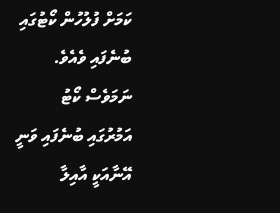ކަމަށް ފުލުހުން ކޯޓުގައި ބުނެފައި ވެއެވެ.
ނަމަވެސް ކޯޓު އަމުރުގައި ބުނެފައި ވަނީ އޭނާއަކީ އާއިލާ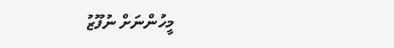މީހުންނަށް ނުފޫޒު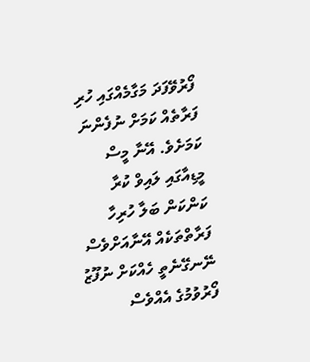ފޯރުވޭފަދަ މަގާމެއްގައި ހުރި ފަރާތެއް ކަމަށް ނުފެންނަ ކަމަށެވެ. އޭނާ މީސް މީޑިއާގައި ލައިވް ކުރާ ކަންކަން ބަލާ ހުރިހާ ފަރާތްތަކެއް އޭނާއަށްވެސް ނޭނގޭނެތީ ހެއްކަށް ނުފޫޒު ފޯރުވުމުގެ އެއްވެސް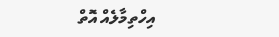އިހްތިމާލެއް އޮތް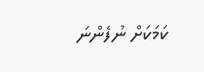ކަމަކަށް ނުފެންނަ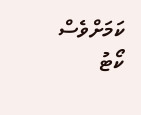ކަމަށްވެސް ކޯޓު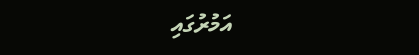އަމުރުގައި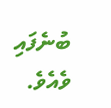ބުނެފައި ވެއެވެ.